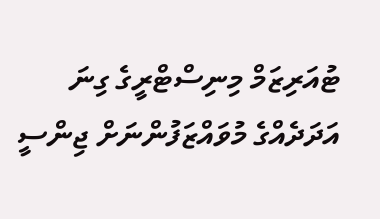ޓުއަރިޒަމް މިނިސްޓްރީގެ ގިނަ އަދަދެއްގެ މުވައްޒަފުންނަށް ޖިންސީ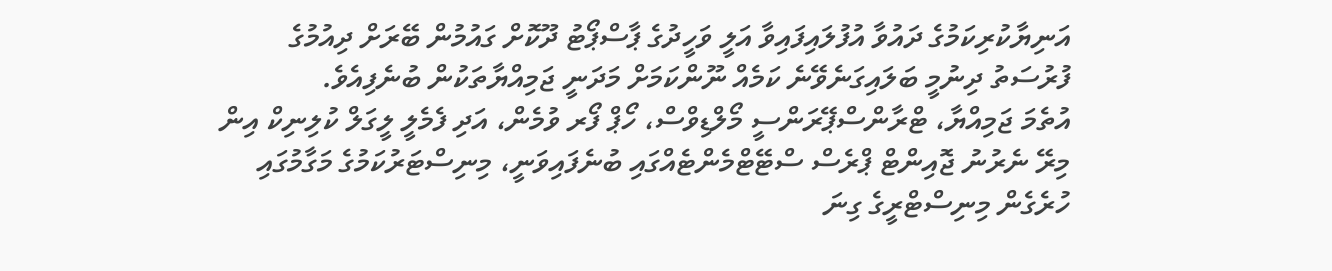އަނިޔާކުރިކަމުގެ ދައުވާ އުފުލައިފައިވާ އަލީ ވަހީދުގެ ޕާސްޕޯޓު ދޫކޮށް ގައުމުން ބޭރަށް ދިއުމުގެ ފުރުސަތު ދިނުމީ ބަލައިގަނެވޭނެ ކަމެއް ނޫންކަމަށް މަދަނީ ޖަމިއްޔާތަކުން ބުނެފިއެވެ.
އުތެމަ ޖަމިއްޔާ، ޓްރާންސްޕޭރަންސީ މޯލްޑިވްސް، ހޯޕް ފޯރ ވުމެން، އަދި ފެމެލީ ލީގަލް ކުލިނިކް އިން މިރޭ ނެރުނު ޖޮއިންޓް ޕްރެސް ސްޓޭޓްމެންޓެއްގައި ބުނެފައިވަނީ، މިނިސްޓަރުކަމުގެ މަގާމުގައި ހުރެގެން މިނިސްޓްރީގެ ގިނަ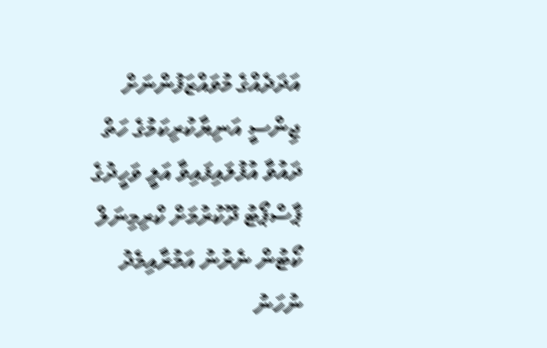އަދަދެއްގެ މުވައްޒަފުންނަށް ޖިންސީ އަނިޔާކުރިކަމުގެ ހަތް ދައުވާ އުފުލައިފައިވާ އަލީ ވަހީދުގެ ޕާސްޕޯޓު ދޫކުރުމަށް ކްރިމިނަލް ކޯޓުން ނެރުނު އަމުރާއިމެދު ނުހަނު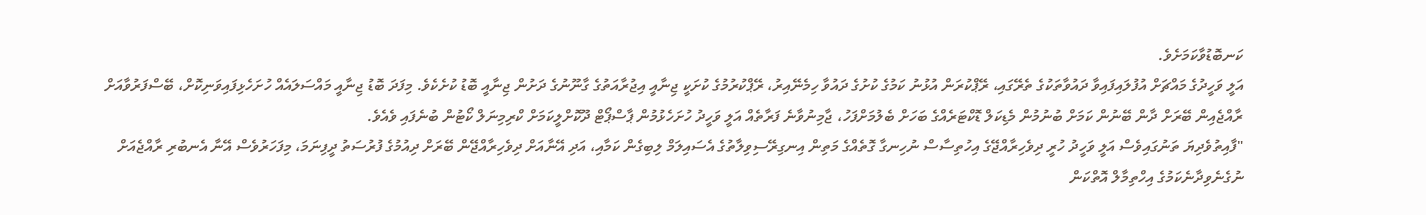ކަނބޮޑުވާކަމަށެވެ.
އަލީ ވަހީދުގެ މައްޗަށް އުފުލައިފައިވާ ދައުވާތަކުގެ ތެރޭގައި، ރޭޕްކުރަން އުޅުނު ކަމުގެ ކުށުގެ ދައުވާ ހިމެނޭއިރު، ރޭޕްކުރުމުގެ ކުށަކީ ޖިނާއީ އިޖުރާއަތުގެ ގާނޫނުގެ ދަށުން ޖިނާއީ ބޮޑު ކުށެކެވެ. މިފަދަ ބޮޑު ޖިނާއީ މައްސަލައެއް ހުށަހެޅިފައިވަނިކޮށް، ބޭސްފަރުވާއަށް ރާއްޖެއިން ބޭރަށް ދާން ބޭނުން ކަމަށް ބުނުމުން މެޑިކަލް ޑޮކްޓަރެއްގެ ބަހަށް ބެލުމަށްފަހު، ޖާމިނުވާނެ ފަރާތެއް އަލީ ވަހީދު ހުށަހެޅުމުން ޕާސްޕޯޓް ދޫކޮށްލީކަމަށް ކްރިމިނަލް ކޯޓުން ބުނެފައި ވެއެވެ.
"ފާއިތުވެދިޔަ ތަނުގައިވެސް އަލީ ވަހީދު ހުރީ ދިވެހިރާއްޖޭގެ އިހުތިސާސް ނުހިނގާ ގޮތެއްގެ މަތިން އިނގިރޭސިވިލާތުގެ އެސައިލަމް ލިބިގެން ކަމާއި، އަދި އޭނާއަށް ދިވެހިރާއްޖޭން ބޭރަށް ދިއުމުގެ ފުރުސަތު ދީފިނަމަ، މިފަހަރުވެސް އޭނާ އެނބުރި ރާއްޖެއަށް ނުގެނެވިދާނެކަމުގެ އިހްތިމާލް އޮތްކަން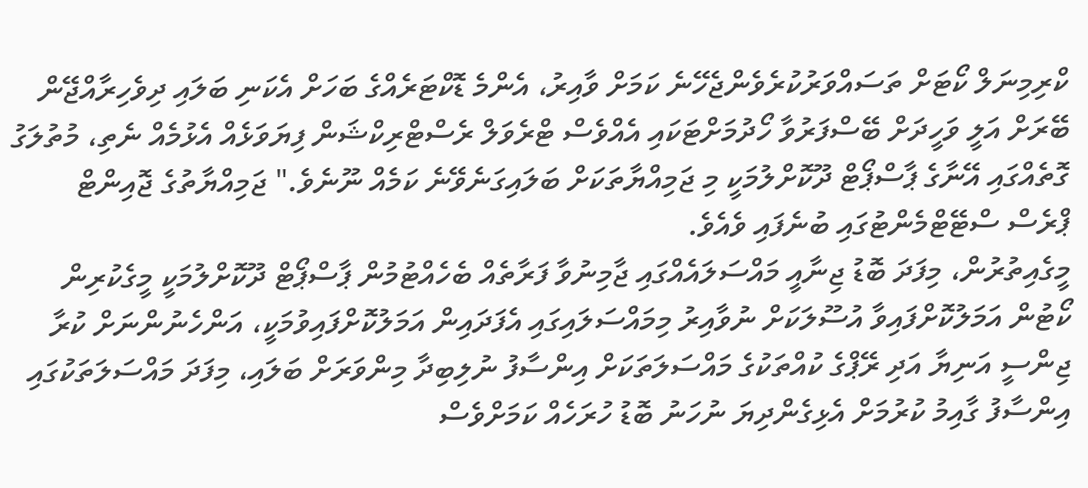ކްރިމިނަލް ކޯޓަށް ތަސައްވަރުކުރެވެންޖެހޭނެ ކަމަށް ވާއިރު، އެންމެ ޑޮކްޓަރެއްގެ ބަހަށް އެކަނި ބަލައި ދިވެހިރާއްޖޭން ބޭރަށް އަލީ ވަހީދަށް ބޭސްފަރުވާ ހޯދުމަށްޓަކައި އެއްވެސް ޓްރެވަލް ރެސްޓްރިކްޝަން ފިޔަވަޅެއް އެޅުމެއް ނެތި، މުތުލަގު ގޮތެއްގައި އޭނާގެ ޕާސްޕޯޓް ދޫކޮށްލުމަކީ މި ޖަމިއްޔާތަކަށް ބަލައިގަނެވޭނެ ކަމެއް ނޫނެވެ." ޖަމިއްޔާތުގެ ޖޮއިންޓް ޕްރެސް ސްޓޭޓްމެންޓުގައި ބުނެފައި ވެއެވެ.
މީގެއިތުރުން، މިފަދަ ބޮޑު ޖިނާއީ މައްސަލައެއްގައި ޖާމިނުވާ ފަރާތެއް ބެހެއްޓުމުން ޕާސްޕޯޓް ދޫކޮށްލުމަކީ މީގެކުރިން ކޯޓުން އަމަލުކޮށްފައިވާ އުސޫލަކަށް ނުވާއިރު މިމައްސަލައިގައި އެފަދައިން އަމަލުކޮށްފައިވުމަކީ، އަންހެނުންނަށް ކުރާ ޖިންސީ އަނިޔާ އަދި ރޭޕްގެ ކުއްތަކުގެ މައްސަލަތަކަށް އިންސާފު ނުލިބިދާ މިންވަރަށް ބަލައި، މިފަދަ މައްސަލަތަކުގައި އިންސާފު ގާއިމު ކުރުމަށް އެޅިގެންދިޔަ ނުހަނު ބޮޑު ހުރަހެއް ކަމަށްވެސް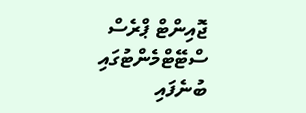ޖޮއިންޓް ޕްރެސް ސްޓޭޓްމެންޓުގައި ބުނެފައި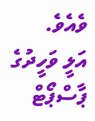ވެއެވެ.
އަލީ ވަހީދުގެ ޕާސްޕޯޓް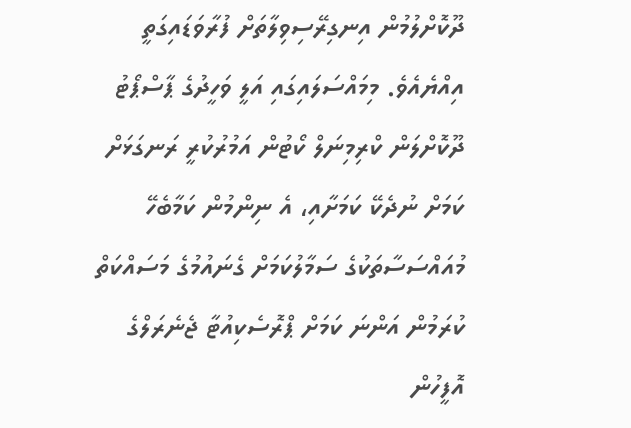ދޫކޮށްލުމުން އިނގިރޭސިވިލާތަށް ފުރާވަޑައިގަތީ އިއްޔެއެވެ. މިމައްސަލައިގައި އަލީ ވަހީދުގެ ޕާސްޕޯޓު ދޫކޮށްލަން ކްރިމިނަލް ކޯޓުން އަމުރުކުރީ ރަނގަޅަށް ކަމަށް ނުދެކޭ ކަމަށާއި، އެ ނިންމުން ކަމާބެހޭ މުއައްސަސާތަކުގެ ސަމާލުކަމަށް ގެނައުމުގެ މަސައްކަތް ކުރަމުން އަންނަ ކަމަށް ޕްރޮސެކިއުޓާ ޖެނެރަލްގެ އޮފީހުން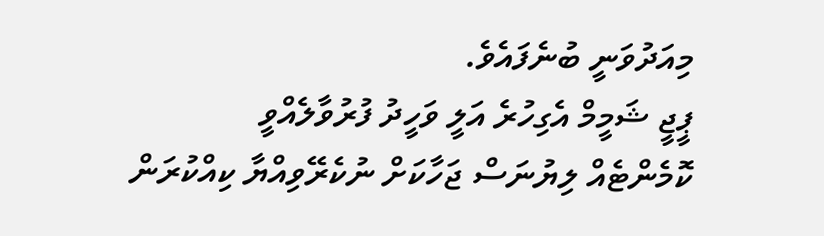މިއަދުވަނީ ބުނެފައެވެ.
ޕީޖީ ޝަމީމް އެގިހުރެ އަލީ ވަހީދު ފުރުވާލެއްވީ
ކޮމެންޓެއް ލިޔުނަސް ޖަހާކަށް ނުކެރޭވިއްޔާ ކިއްކުރަން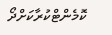ކޮމެންޓްކުރާކަށްދޯ